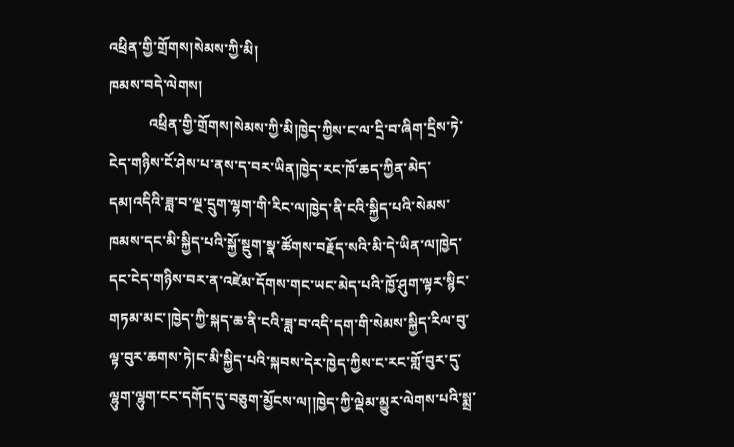འཕྲིན་གྱི་གྲོགས།སེམས་ཀྱི་མི།
ཁམས་བདེ་ལེགས།
           འཕྲིན་གྱི་གྲོགས།སེམས་ཀྱི་མི།ཁྱེད་ཀྱིས་ང་ལ་དྲི་བ་ཞིག་དྲིས་ཏེ་ངེད་གཉིས་ངོ་ཤེས་པ་ནས་ད་བར་ཡིན།ཁྱེད་རང་ཁོ་ཆད་ཀྱིན་མེད་དམ།འདིའི་ཟླ་བ་ལྔ་དྲུག་ལྷག་གི་རིང་ལ།ཁྱེད་ནི་ངའི་སྐྱིད་པའི་སེམས་ཁམས་དང་མི་སྐྱིད་པའི་སྐྱོ་སྡུག་སྣ་ཚོགས་བརྗོད་སའི་མི་དེ་ཡིན་ལ།ཁྱེད་དང་ངེད་གཉིས་བར་ན་འཛེམ་དོགས་གང་ཡང་མེད་པའི་ཁྱོ་ཤུག་ལྟར་སྙིང་གཏམ་མང་།ཁྱེད་ཀྱི་སྐད་ཆ་ནི་ངའི་ཟླ་བ་འདི་དག་གི་སེམས་སྐྱིད་རིལ་བུ་ལྟ་བུར་ཆགས་ཏེ།ང་མི་སྐྱིད་པའི་སྐབས་དེར་ཁྱེད་ཀྱིས་ང་རང་གློ་བུར་དུ་ལྷུག་ལྷུག་ངང་དགོད་དུ་བཅུག་མྱོངས་ལ།།ཁྱེད་ཀྱི་ལྡེམ་མྱུར་ལེགས་པའི་སྨྲ་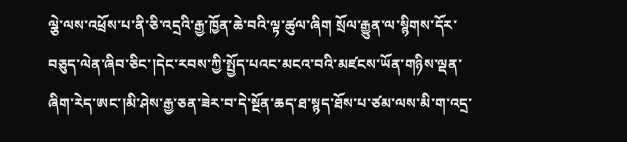ལྕེ་ལས་འཕྲོས་པ་ནི་ཅི་འདྲའི་རྒྱ་ཁྱོན་ཆེ་བའི་ལྟ་ཚུལ་ཞིག སྲོལ་རྒྱུན་ལ་སྙིགས་དོར་བཅུད་ལེན་ཞིབ་ཅིང་།དེང་རབས་ཀྱི་སྤྱོད་པའང་མངའ་བའི་མཛངས་ཡོན་གཉིས་ལྡན་ཞིག་རེད་ཨང་།མི་ཤེས་རྒྱ་ཅན་ཟེར་བ་དེ་སྔོན་ཆད་ཐ་སྙད་ཐོས་པ་ཙམ་ལས་མི་ག་འདྲ་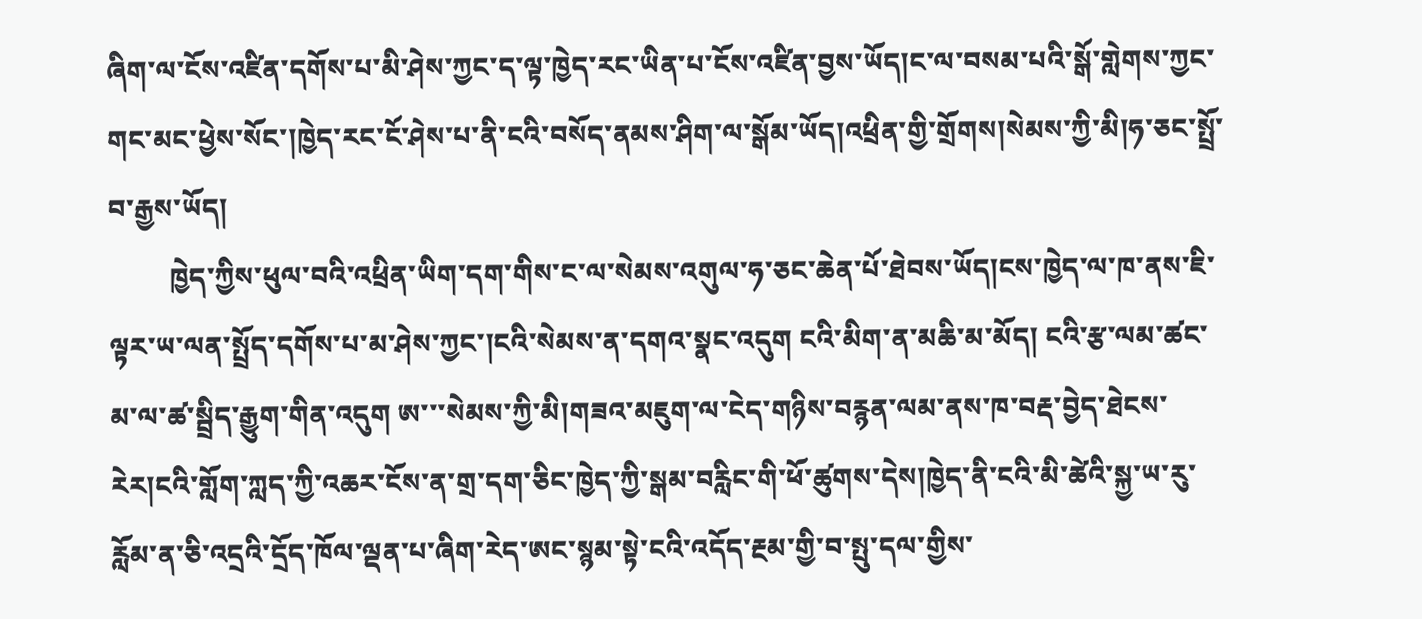ཞིག་ལ་ངོས་འཛིན་དགོས་པ་མི་ཤེས་ཀྱང་ད་ལྟ་ཁྱེད་རང་ཡིན་པ་ངོས་འཛིན་བྱས་ཡོད།ང་ལ་བསམ་པའི་སྒོ་གླེགས་ཀྱང་གང་མང་ཕྱེས་སོང་།ཁྱེད་རང་ངོ་ཤེས་པ་ནི་ངའི་བསོད་ནམས་ཤིག་ལ་སྒོམ་ཡོད།འཕྲིན་གྱི་གྲོགས།སེམས་ཀྱི་མི།ཧ་ཅང་སྤྲོ་བ་རྒྱས་ཡོད།
         ཁྱེད་ཀྱིས་ཕུལ་བའི་འཕྲིན་ཡིག་དག་གིས་ང་ལ་སེམས་འགུལ་ཧ་ཅང་ཆེན་པོ་ཐེབས་ཡོད།ངས་ཁྱེད་ལ་ཁ་ནས་ཇི་ལྟར་ཡ་ལན་སྤྲོད་དགོས་པ་མ་ཤེས་ཀྱང་།ངའི་སེམས་ན་དགའ་སྣང་འདུག ངའི་མིག་ན་མཆི་མ་མོད། ངའི་རྩ་ལམ་ཚང་མ་ལ་ཚ་སྦྲིད་རྒྱུག་གིན་འདུག ཨ་་་སེམས་ཀྱི་མི།གཟའ་མཇུག་ལ་ངེད་གཉིས་བརྙན་ལམ་ནས་ཁ་བརྡ་བྱེད་ཐེངས་རེར།ངའི་གློག་ཀླད་ཀྱི་འཆར་ངོས་ན་གྲ་དག་ཅིང་ཁྱེད་ཀྱི་སྒམ་བརླིང་གི་ཕོ་ཚུགས་དེས།ཁྱེད་ནི་ངའི་མི་ཚེའི་སྐྱ་ཡ་རུ་རློམ་ན་ཅི་འདྲའི་དྲོད་ཁོལ་ལྡན་པ་ཞིག་རེད་ཨང་སྙམ་སྟེ་ངའི་འདོད་རྔམ་གྱི་བ་སྤུ་དལ་གྱིས་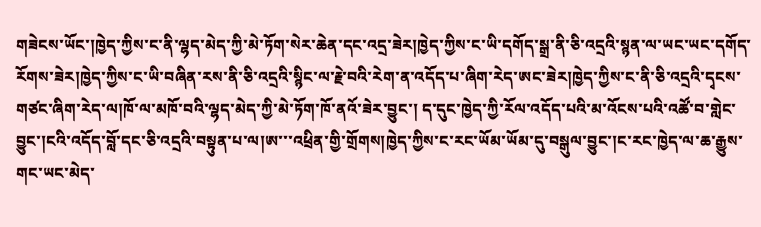གཟེངས་ཡོང་།ཁྱེད་ཀྱིས་ང་ནི་ལྷད་མེད་ཀྱི་མེ་ཏོག་སེར་ཆེན་དང་འདྲ་ཟེར།ཁྱེད་ཀྱིས་ང་ཡི་དགོད་སྒྲ་ནི་ཅི་འདྲའི་སྙན་ལ་ཡང་ཡང་དགོད་རོགས་ཟེར།ཁྱེད་ཀྱིས་ང་ཡི་བཞིན་རས་ནི་ཅི་འདྲའི་སྙིང་ལ་རྗེ་བའི་རེག་ན་འདོད་པ་ཞིག་རེད་ཨང་ཟེར།ཁྱེད་ཀྱིས་ང་ནི་ཅི་འདྲའི་དྭངས་གཙང་ཞིག་རེད་ལ།ཁོ་ལ་མཁོ་བའི་ལྷད་མེད་ཀྱི་མེ་ཏོག་ཁོ་ནའོ་ཟེར་བྱུང་། ད་དུང་ཁྱེད་ཀྱི་རོལ་འདོད་པའི་མ་འོངས་པའི་འཚོ་བ་གླེང་བྱུང་།ངའི་འདོད་བློ་དང་ཅི་འདྲའི་བསྟུན་པ་ལ།ཨ་་་འཕྲིན་གྱི་གྲོགས།ཁྱེད་ཀྱིས་ང་རང་ཡོམ་ཡོམ་དུ་བསྒུལ་བྱུང་།ང་རང་ཁྱེད་ལ་ཆ་རྒྱུས་གང་ཡང་མེད་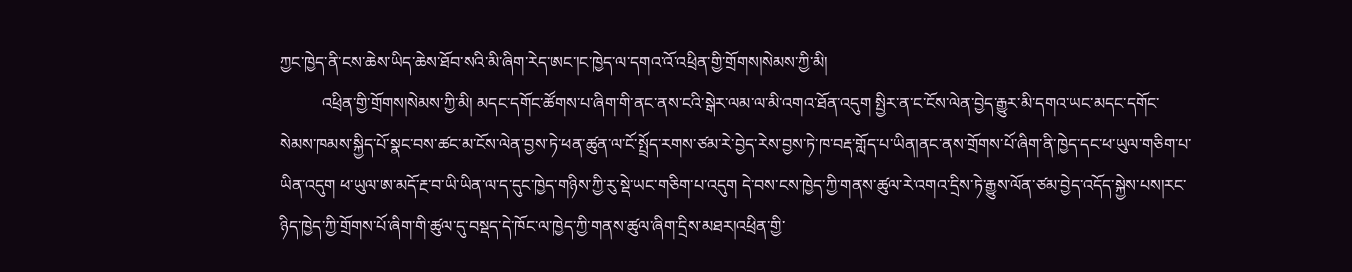ཀྱང་ཁྱེད་ནི་ངས་ཆེས་ཡིད་ཆེས་ཐོབ་སའི་མི་ཞིག་རེད་ཨང་།ང་ཁྱེད་ལ་དགའ་འོ་འཕྲིན་གྱི་གྲོགས།སེམས་ཀྱི་མི།
          འཕྲིན་གྱི་གྲོགས།སེམས་ཀྱི་མི། མདང་དགོང་ཚོགས་པ་ཞིག་གི་ནང་ནས་ངའི་སྒེར་ལམ་ལ་མི་འགའ་ཐོན་འདུག སྤྱིར་ན་ང་ངོས་ལེན་བྱེད་རྒྱུར་མི་དགའ་ཡང་མདང་དགོང་སེམས་ཁམས་སྐྱིད་པོ་སྣང་བས་ཚང་མ་ངོས་ལེན་བྱས་ཏེ་ཕན་ཚུན་ལ་ངོ་སྤྲོད་རགས་ཙམ་རེ་བྱེད་རེས་བྱས་ཏེ་ཁ་བརྡ་གློད་པ་ཡིན།ནང་ནས་གྲོགས་པོ་ཞིག་ནི་ཁྱེད་དང་ཕ་ཡུལ་གཅིག་པ་ཡིན་འདུག ཕ་ཡུལ་ཨ་མདོ་རྔ་བ་ཡི་ཡིན་ལ་ད་དུང་ཁྱེད་གཉིས་ཀྱི་རུ་སྡེ་ཡང་གཅིག་པ་འདུག དེ་བས་ངས་ཁྱེད་ཀྱི་གནས་ཚུལ་རེ་འགའ་དྲིས་ཏེ་རྒྱུས་ལོན་ཙམ་བྱེད་འདོད་སྐྱེས་པས།རང་ཉིད་ཁྱེད་ཀྱི་གྲོགས་པོ་ཞིག་གི་ཚུལ་དུ་བསྡད་དེ་ཁོང་ལ་ཁྱེད་ཀྱི་གནས་ཚུལ་ཞིག་དྲིས་མཐར།འཕྲིན་གྱི་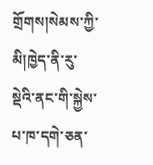གྲོགས།སེམས་ཀྱི་མི།ཁྱེད་ནི་རུ་སྡེའི་ནང་གི་སྐྱེས་པ་ཁ་དགེ་ཅན་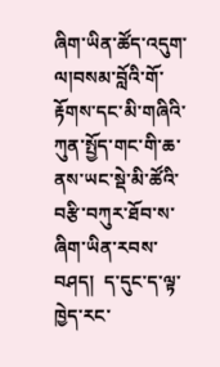ཞིག་ཡིན་ཚོད་འདུག་ལ།བསམ་བློའི་གོ་རྟོགས་དང་མི་གཞིའི་ཀུན་སྤྱོད་གང་གི་ཆ་ནས་ཡང་སྡེ་མི་ཚོའི་བརྩི་བཀུར་ཐོབ་ས་ཞིག་ཡིན་རབས་བཤད།  ད་དུང་ད་ལྟ་ཁྱེད་རང་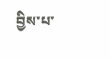བྱིས་པ་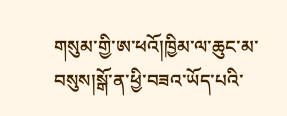གསུམ་གྱི་ཨ་ཕའོ།ཁྱིམ་ལ་ཆུང་མ་བསུས།སྒོ་ན་ཕྱི་བཟའ་ཡོད་པའི་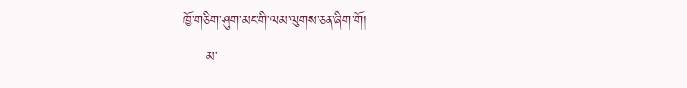ཁྱོ་གཅིག་ཤུག་མང་གི་ལམ་ལུགས་ཅན་ཞིག་གོ།
     མ་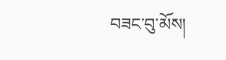བཟང་བུ་མོས།